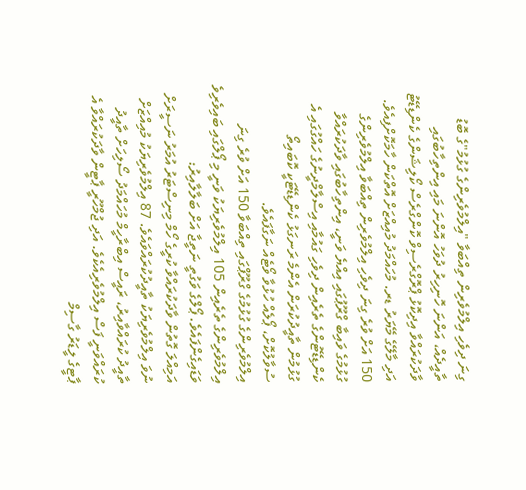ގިނަ ދިވެހި އިލްމުވެރިން ތިއްބަވާ "އިލްމުވެރިންގެ ގުޅުމު"ގެ ބޮޑު ތާއީދެއް، އަންނަ ހޮނިހިރު ދުވަހު އޮންނަ މައި އިންތިހާބުގައި ވާދަކުރައްވާ އިދިކޮޅު ޕްރޮގްރެސިވް ކޮންގްރެސް ކޯލިޝަންގެ ކެންޑިޑޭޓު އަދި މާލޭގެ މޭޔަރު ޑރ. މުހައްމަދު މުއިއްޒަށް އޮތްކަން ހާމަކޮށްފިއެވެ.
150 އަށް ވުރެ ގިނަ ދިވެހި އިލްމުވެރިން ތިއްބަވާ އިލްމުވެރިންގެ ގުޅުމުގެ ވައިބާ ގްރޫޕުގައި އިއްޔެ ވަނީ، އިންތިހާބުގައި ވާދަކުރައްވާ ކެންޑިޑޭޓުންގެ ތެރެއިން ދިވެހި ގައުމާއި އިސްލާމްދީނުގެ ހައްގުގައި އެ ގުޅުމުން ތާއީދުކުރަން އެންމެ ރަނގަޅު ކެންޑިޑޭޓަކީ ކޮބައިތޯ ސުވާލުކޮށް، ޕޯލެއް ހުޅުވާ ވޯޓެއް ނަގާފައެވެ.
އިލްމުވެރިންގެ ގުޅުމުގެ ގްރޫޕްގައި ތިއްބަވާ 150 އަށް ވުރެ ގިނަ އިލްމުވެރިންގެ ތެރެއިން 105 އިލްމުވެރިޔަކު ވަނީ މި ޕޯލްގައި ބައިވެރިވެ ވަޑައިގެންފައެވެ. ޕޯލްގެ ވަގުތީ ނަތީޖާ އަށް ބަލާލާއިރު:
އަމިއްލަ ގޮތުން ވާދަކުރައްވާ ކުރީގެ ހޯމް މިނިސްޓަރު އުމަރު ނަސީރަށް ނުވަ އިލްމުވެރިޔަކު ތާއީދުކުރައްވައެވެ. 87 އިލްމުވެރިޔަކު މުއިއްޒަށް ތާއީދު ކުރައްވާއިރު، ރައީސް އިބްރާހީމް މުހައްމަދު ސޯލިހަށް ތާއީދު ކުރައްވަނީ ފަސް އިލްމުވެރިއެކެވެ. އަދި ޖުމްހޫރީ ޕާޓީން ވާދަކުރައްވާ އެ ޕާޓީގެ ލީޑަރު ގާސިމް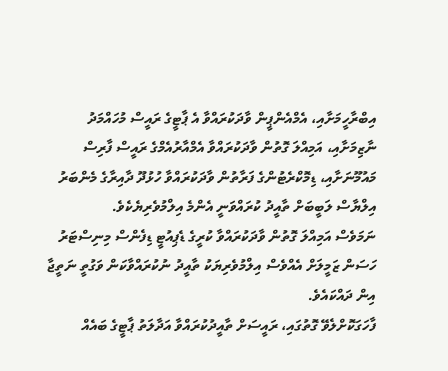އިބްރާހީމަށާއި، އެމްއެންޕީން ވާދަކުރައްވާ އެ ޕާޓީގެ ރައީސް މުހައްމަދު ނާޒިމަށާއި، އަމިއްލަ ގޮތުން ވާދަކުރައްވާ އެމްއާރުއެމްގެ ރައީސް ފާރިސް މައުމޫނަށާއި، ޑިމޮކްރެޓުންގެ ފަރާތުން ވާދަކުރައްވާ ހުޅުދޫ ދާއިރާގެ މެންބަރު އިލްޔާސް ލަބީބަށް ތާއީދު ކުރައްވަނީ އެންމެ އިލްމުވެރިޔެކެވެ.
ނަމަވެސް އަމިއްލަ ގޮތުން ވާދަކުރައްވާ ކުރީގެ ޑެޕިއުޓީ ޑިފެންސް މިނިސްޓަރު ހަސަން ޒަމީލަށް އެއްވެސް އިލްމުވެރިޔަކު ތާއީދު ނުކުރައްވާކަން ވަގުތީ ނަތީޖާ އިން ދައްކައެވެ.
ފާހަގަކޮށްލެވޭ ގޮތުގައި، ރައީސަށް ތާއީދުކުރައްވާ އަދާލަތު ޕާޓީގެ ބައެއް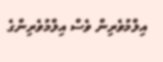އިލްމުވެރިން ވެސް އިލްމުވެރިންގެ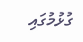ގުޅުމުގައި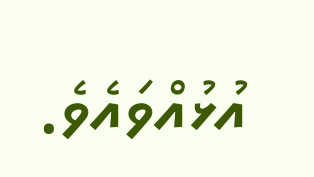އުޅުއްވައެވެ.